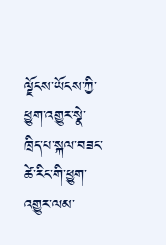ལྗོངས་ཡོངས་ཀྱི་ཕྱུག་འགྱུར་སྣེ་ཁྲིད་པ་སྐལ་བཟང་ཚེ་རིང་གི་ཕྱུག་འགྱུར་ལམ་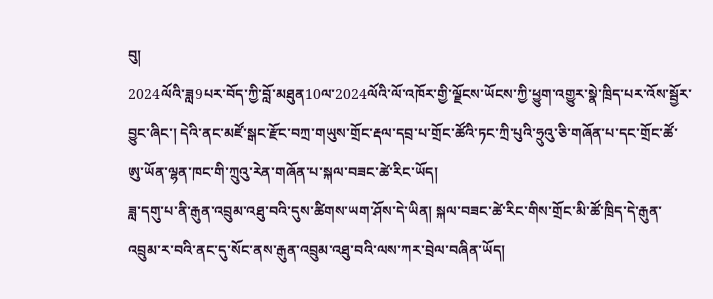བུ།
2024ལོའི་ཟླ9པར་བོད་ཀྱི་བློ་མཐུན10ལ་2024ལོའི་ལོ་འཁོར་གྱི་ལྗོངས་ཡོངས་ཀྱི་ཕྱུག་འགྱུར་སྣེ་ཁྲིད་པར་འོས་སྦྱོར་བྱུང་ཞིང་། དེའི་ནང་མཛོ་སྒང་རྫོང་བཀྲ་གཡུས་གྲོང་རྡལ་དབྲ་པ་གྲོང་ཚོའི་ཏང་ཀྲི་པུའི་ཧྲུའུ་ཅི་གཞོན་པ་དང་གྲོང་ཚོ་ཨུ་ཡོན་ལྷན་ཁང་གི་ཀྲུའུ་རེན་གཞོན་པ་སྐལ་བཟང་ཚེ་རིང་ཡོད།
ཟླ་དགུ་པ་ནི་རྒུན་འབྲུམ་འཐུ་བའི་དུས་ཚིགས་ཡག་ཤོས་དེ་ཡིན། སྐལ་བཟང་ཚེ་རིང་གིས་གྲོང་མི་ཚོ་ཁྲིད་དེ་རྒུན་འབྲུམ་ར་བའི་ནང་དུ་སོང་ནས་རྒུན་འབྲུམ་འཐུ་བའི་ལས་ཀར་བྲེལ་བཞིན་ཡོད།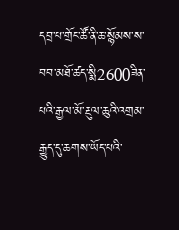དབྲ་པ་གྲོང་ཚོ་ནི་ཆ་སྙོམས་ས་བབ་མཐོ་ཚད་སྨི2600ཟིན་པའི་རྒྱལ་མོ་རྔུལ་ཆུའི་འགྲམ་རྒྱུད་དུ་ཆགས་ཡོད་པའི་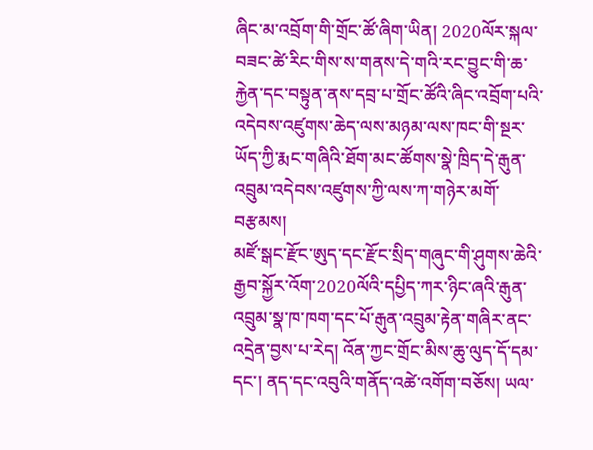ཞིང་མ་འབྲོག་གི་གྲོང་ཚོ་ཞིག་ཡིན། 2020ལོར་སྐལ་བཟང་ཚེ་རིང་གིས་ས་གནས་དེ་གའི་རང་བྱུང་གི་ཆ་རྐྱེན་དང་བསྟུན་ནས་དབྲ་པ་གྲོང་ཚོའི་ཞིང་འབྲོག་པའི་འདེབས་འཛུགས་ཆེད་ལས་མཉམ་ལས་ཁང་གི་སྔར་ཡོད་ཀྱི་རྨང་གཞིའི་ཐོག་མང་ཚོགས་སྣེ་ཁྲིད་དེ་རྒུན་འབྲུམ་འདེབས་འཛུགས་ཀྱི་ལས་ཀ་གཉེར་མགོ་བརྩམས།
མཛོ་སྒང་རྫོང་ཨུད་དང་རྫོང་སྲིད་གཞུང་གི་ཤུགས་ཆེའི་རྒྱབ་སྐྱོར་འོག་2020ལོའི་དཔྱིད་ཀར་ཉིང་ཞའི་རྒུན་འབྲུམ་སྣ་ཁ་ཁག་དང་པོ་རྒུན་འབྲུམ་རྟེན་གཞིར་ནང་འདྲེན་བྱས་པ་རེད། འོན་ཀྱང་གྲོང་མིས་ཆུ་ལུད་དོ་དམ་དང་། ནད་དང་འབུའི་གནོད་འཚེ་འགོག་བཅོས། ཡལ་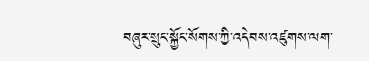བཞུར་སྲུང་སྐྱོང་སོགས་ཀྱི་འདེབས་འཛུགས་ལག་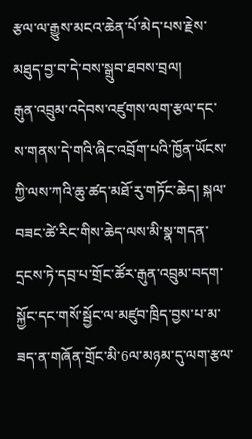རྩལ་ལ་རྒྱུས་མངའ་ཆེན་པོ་མེད་པས་རྗེས་མཐུད་བྱ་བ་དེ་བས་སྒྲུབ་ཐབས་བྲལ།
རྒུན་འབྲུམ་འདེབས་འཛུགས་ལག་རྩལ་དང་ས་གནས་དེ་གའི་ཞིང་འབྲོག་པའི་ཁྱོན་ཡོངས་ཀྱི་ལས་ཀའི་ཆུ་ཚད་མཐོ་རུ་གཏོང་ཆེད། སྐལ་བཟང་ཚེ་རིང་གིས་ཆེད་ལས་མི་སྣ་གདན་དྲངས་ཏེ་དབྲ་པ་གྲོང་ཚོར་རྒུན་འབྲུམ་བདག་སྐྱོང་དང་གསོ་སྦྱོང་ལ་མཛུབ་ཁྲིད་བྱས་པ་མ་ཟད་ན་གཞོན་གྲོང་མི་6ལ་མཉམ་དུ་ལག་རྩལ་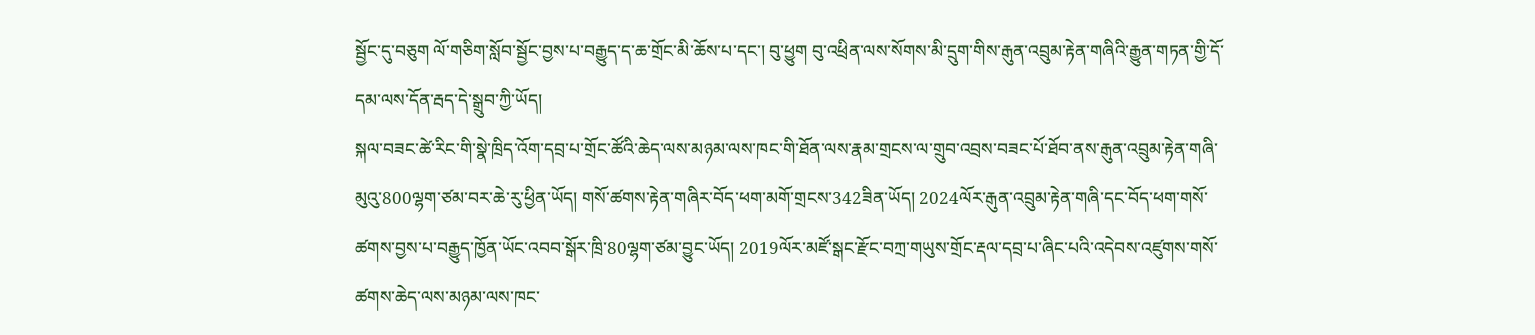སྦྱོང་དུ་བཅུག ལོ་གཅིག་སློབ་སྦྱོང་བྱས་པ་བརྒྱུད་ད་ཆ་གྲོང་མི་ཆོས་པ་དང་། བུ་ཕྱུག བུ་འཕྲིན་ལས་སོགས་མི་དྲུག་གིས་རྒུན་འབྲུམ་རྟེན་གཞིའི་རྒྱུན་གཏན་གྱི་དོ་དམ་ལས་དོན་རྦད་དེ་སྒྲུབ་ཀྱི་ཡོད།
སྐལ་བཟང་ཚེ་རིང་གི་སྣེ་ཁྲིད་འོག་དབྲ་པ་གྲོང་ཚོའི་ཆེད་ལས་མཉམ་ལས་ཁང་གི་ཐོན་ལས་རྣམ་གྲངས་ལ་གྲུབ་འབྲས་བཟང་པོ་ཐོབ་ནས་རྒུན་འབྲུམ་རྟེན་གཞི་མུའུ་800ལྷག་ཙམ་བར་ཆེ་རུ་ཕྱིན་ཡོད། གསོ་ཚགས་རྟེན་གཞིར་བོད་ཕག་མགོ་གྲངས་342ཟིན་ཡོད། 2024ལོར་རྒུན་འབྲུམ་རྟེན་གཞི་དང་བོད་ཕག་གསོ་ཚགས་བྱས་པ་བརྒྱུད་ཁྱོན་ཡོང་འབབ་སྒོར་ཁྲི་80ལྷག་ཙམ་བྱུང་ཡོད། 2019ལོར་མཛོ་སྒང་རྫོང་བཀྲ་གཡུས་གྲོང་རྡལ་དབྲ་པ་ཞིང་པའི་འདེབས་འཛུགས་གསོ་ཚགས་ཆེད་ལས་མཉམ་ལས་ཁང་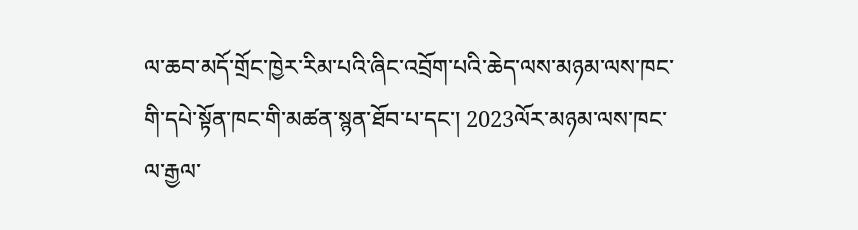ལ་ཆབ་མདོ་གྲོང་ཁྱེར་རིམ་པའི་ཞིང་འབྲོག་པའི་ཆེད་ལས་མཉམ་ལས་ཁང་གི་དཔེ་སྟོན་ཁང་གི་མཚན་སྙན་ཐོབ་པ་དང་། 2023ལོར་མཉམ་ལས་ཁང་ལ་རྒྱལ་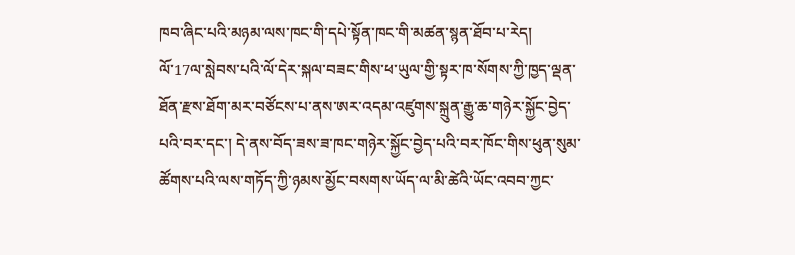ཁབ་ཞིང་པའི་མཉམ་ལས་ཁང་གི་དཔེ་སྟོན་ཁང་གི་མཚན་སྙན་ཐོབ་པ་རེད།
ལོ་17ལ་སླེབས་པའི་ལོ་དེར་སྐལ་བཟང་གིས་ཕ་ཡུལ་གྱི་སྟར་ཁ་སོགས་ཀྱི་ཁྱད་ལྡན་ཐོན་རྫས་ཐོག་མར་བཙོངས་པ་ནས་ཨར་འདམ་འཛུགས་སྐྲུན་རྒྱུ་ཆ་གཉེར་སྐྱོང་བྱེད་པའི་བར་དང་། དེ་ནས་བོད་ཟས་ཟ་ཁང་གཉེར་སྐྱོང་བྱེད་པའི་བར་ཁོང་གིས་ཕུན་སུམ་ཚོགས་པའི་ལས་གཏོད་ཀྱི་ཉམས་མྱོང་བསགས་ཡོད་ལ་མི་ཚེའི་ཡོང་འབབ་ཀྱང་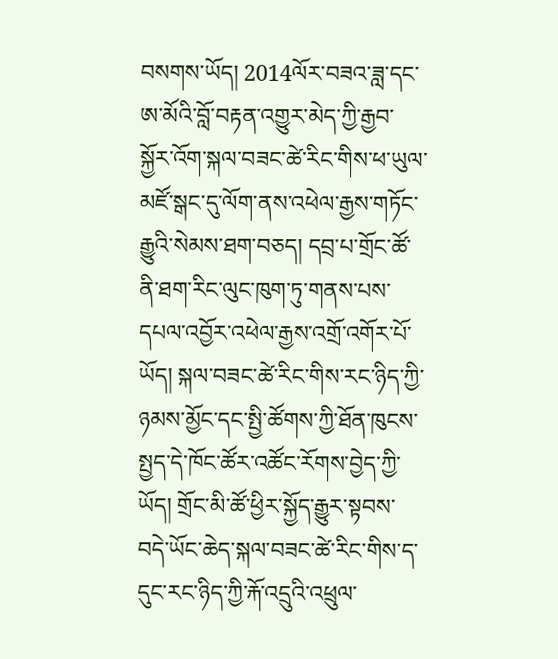བསགས་ཡོད། 2014ལོར་བཟའ་ཟླ་དང་ཨ་མོའི་བློ་བརྟན་འགྱུར་མེད་ཀྱི་རྒྱབ་སྐྱོར་འོག་སྐལ་བཟང་ཚེ་རིང་གིས་ཕ་ཡུལ་མཛོ་སྒང་དུ་ལོག་ནས་འཕེལ་རྒྱས་གཏོང་རྒྱུའི་སེམས་ཐག་བཅད། དབྲ་པ་གྲོང་ཚོ་ནི་ཐག་རིང་ལུང་ཁུག་ཏུ་གནས་པས་དཔལ་འབྱོར་འཕེལ་རྒྱས་འགྲོ་འགོར་པོ་ཡོད། སྐལ་བཟང་ཚེ་རིང་གིས་རང་ཉིད་ཀྱི་ཉམས་མྱོང་དང་སྤྱི་ཚོགས་ཀྱི་ཐོན་ཁུངས་སྤྱད་དེ་ཁོང་ཚོར་འཚོང་རོགས་བྱེད་ཀྱི་ཡོད། གྲོང་མི་ཚོ་ཕྱིར་སྐྱོད་རྒྱུར་སྟབས་བདེ་ཡོང་ཆེད་སྐལ་བཟང་ཚེ་རིང་གིས་ད་དུང་རང་ཉིད་ཀྱི་རྐོ་འདྲུའི་འཕྲུལ་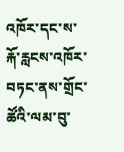འཁོར་དང་ས་རྐོ་རླངས་འཁོར་བཏང་ནས་གྲོང་ཚོའི་ལམ་བུ་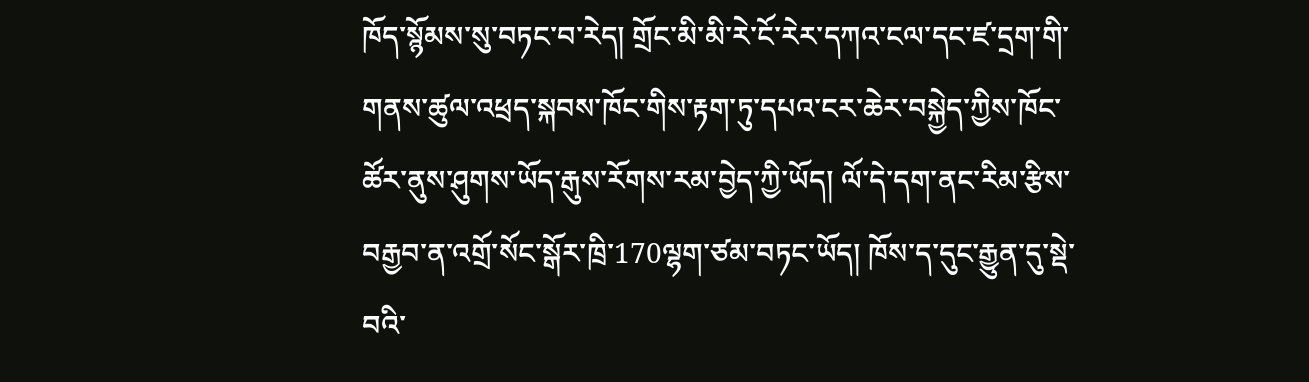ཁོད་སྙོམས་སུ་བཏང་བ་རེད། གྲོང་མི་མི་རེ་ངོ་རེར་དཀའ་ངལ་དང་ཛ་དྲག་གི་གནས་ཚུལ་འཕྲད་སྐབས་ཁོང་གིས་རྟག་ཏུ་དཔའ་ངར་ཆེར་བསྐྱེད་ཀྱིས་ཁོང་ཚོར་ནུས་ཤུགས་ཡོད་རྒུས་རོགས་རམ་བྱེད་ཀྱི་ཡོད། ལོ་དེ་དག་ནང་རིམ་རྩིས་བརྒྱབ་ན་འགྲོ་སོང་སྒོར་ཁྲི་170ལྷག་ཙམ་བཏང་ཡོད། ཁོས་ད་དུང་རྒྱུན་དུ་སྡེ་བའི་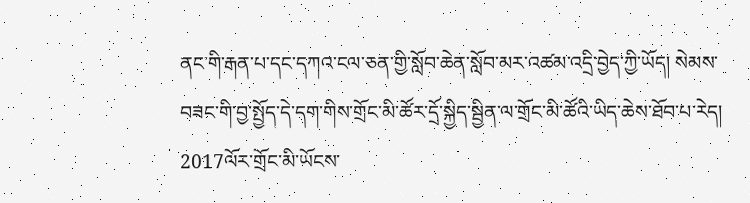ནང་གི་རྒན་པ་དང་དཀའ་ངལ་ཅན་གྱི་སློབ་ཆེན་སློབ་མར་འཚམ་འདྲི་བྱེད་ཀྱི་ཡོད། སེམས་བཟང་གི་བྱ་སྤྱོད་དེ་དག་གིས་གྲོང་མི་ཚོར་དྲོ་སྐྱིད་སྦྱིན་ལ་གྲོང་མི་ཚོའི་ཡིད་ཆེས་ཐོབ་པ་རེད།
2017ལོར་གྲོང་མི་ཡོངས་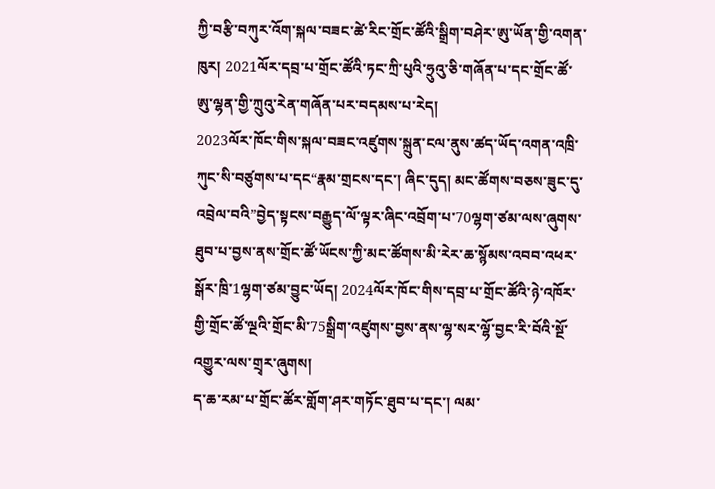ཀྱི་བརྩི་བཀུར་འོག་སྐལ་བཟང་ཚེ་རིང་གྲོང་ཚོའི་སྒྲིག་བཤེར་ཨུ་ཡོན་གྱི་འགན་ཁུར། 2021ལོར་དབྲ་པ་གྲོང་ཚོའི་ཏང་ཀྲི་པུའི་ཧྲུའུ་ཅི་གཞོན་པ་དང་གྲོང་ཚོ་ཨུ་ལྷན་གྱི་ཀྲུའུ་རེན་གཞོན་པར་བདམས་པ་རེད།
2023ལོར་ཁོང་གིས་སྐལ་བཟང་འཛུགས་སྐྲུན་ངལ་ནུས་ཚད་ཡོད་འགན་འཁྲི་ཀུང་སི་བཙུགས་པ་དང“རྣམ་གྲངས་དང་། ཞིང་དུད། མང་ཚོགས་བཅས་ཟུང་དུ་འབྲེལ་བའི”བྱེད་སྟངས་བརྒྱུད་ལོ་ལྟར་ཞིང་འབྲོག་པ་70ལྷག་ཙམ་ལས་ཞུགས་ཐུབ་པ་བྱས་ནས་གྲོང་ཚོ་ཡོངས་ཀྱི་མང་ཚོགས་མི་རེར་ཆ་སྙོམས་འབབ་འཕར་སྒོར་ཁྲི་1ལྷག་ཙམ་བྱུང་ཡོད། 2024ལོར་ཁོང་གིས་དབྲ་པ་གྲོང་ཚོའི་ཉེ་འཁོར་གྱི་གྲོང་ཚོ་ལྔའི་གྲོང་མི་75སྒྲིག་འཛུགས་བྱས་ནས་ལྷ་སར་ལྷོ་བྱང་རི་བོའི་སྔོ་འགྱུར་ལས་གྲྭར་ཞུགས།
ད་ཆ་རམ་པ་གྲོང་ཚོར་གློག་ཤར་གཏོང་ཐུབ་པ་དང་། ལམ་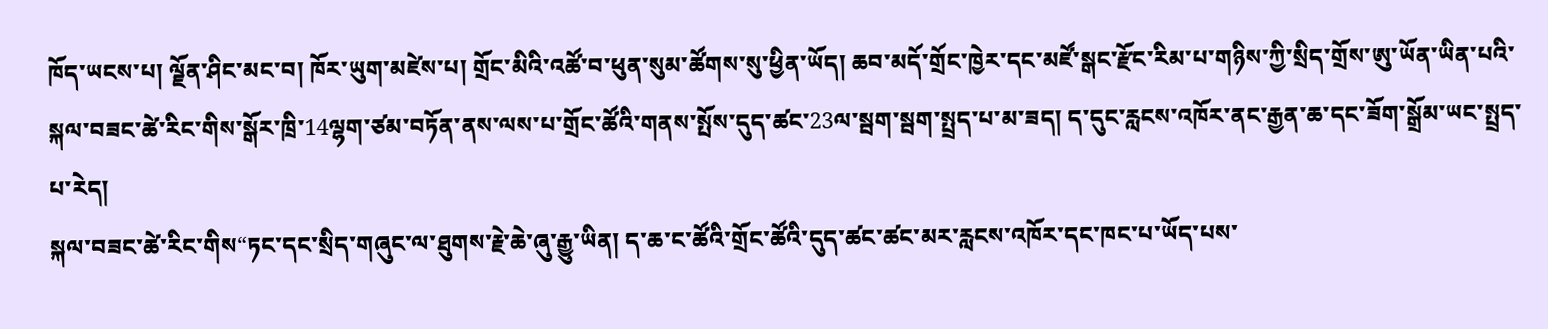ཁོད་ཡངས་པ། ལྗོན་ཤིང་མང་བ། ཁོར་ཡུག་མཛེས་པ། གྲོང་མིའི་འཚོ་བ་ཕུན་སུམ་ཚོགས་སུ་ཕྱིན་ཡོད། ཆབ་མདོ་གྲོང་ཁྱེར་དང་མཛོ་སྒང་རྫོང་རིམ་པ་གཉིས་ཀྱི་སྲིད་གྲོས་ཨུ་ཡོན་ཡིན་པའི་སྐལ་བཟང་ཚེ་རིང་གིས་སྒོར་ཁྲི་14ལྷག་ཙམ་བཏོན་ནས་ལས་པ་གྲོང་ཚོའི་གནས་སྤོས་དུད་ཚང་23ལ་སྦག་སྦག་སྤྲད་པ་མ་ཟད། ད་དུང་རླངས་འཁོར་ནང་རྒྱན་ཆ་དང་ཟོག་སྒྲོམ་ཡང་སྤྲད་པ་རེད།
སྐལ་བཟང་ཚེ་རིང་གིས“ཏང་དང་སྲིད་གཞུང་ལ་ཐུགས་རྗེ་ཆེ་ཞུ་རྒྱུ་ཡིན། ད་ཆ་ང་ཚོའི་གྲོང་ཚོའི་དུད་ཚང་ཚང་མར་རླངས་འཁོར་དང་ཁང་པ་ཡོད་པས་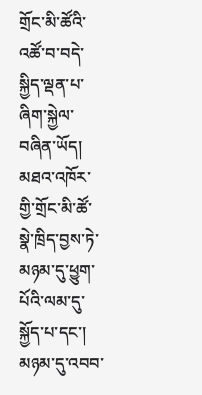གྲོང་མི་ཚོའི་འཚོ་བ་བདེ་སྐྱིད་ལྡན་པ་ཞིག་སྐྱེལ་བཞིན་ཡོད། མཐའ་འཁོར་གྱི་གྲོང་མི་ཚོ་སྣེ་ཁྲིད་བྱས་ཏེ་མཉམ་དུ་ཕྱུག་པོའི་ལམ་དུ་སྐྱོད་པ་དང་། མཉམ་དུ་འབབ་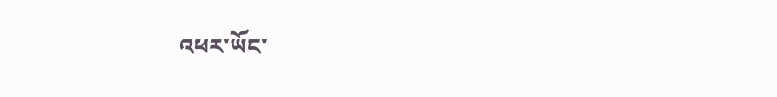འཕར་ཡོང་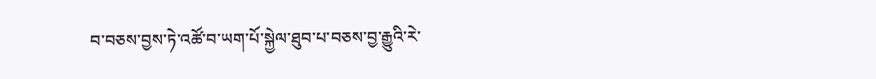བ་བཅས་བྱས་ཏེ་འཚོ་བ་ཡག་པོ་སྐྱེལ་ཐུབ་པ་བཅས་བྱ་རྒྱུའི་རེ་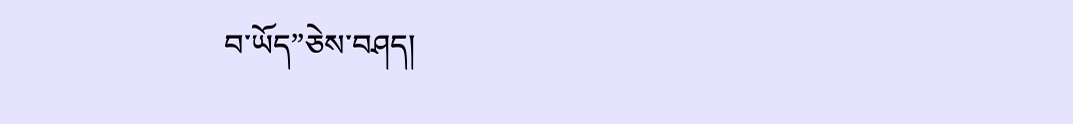བ་ཡོད”ཅེས་བཤད།